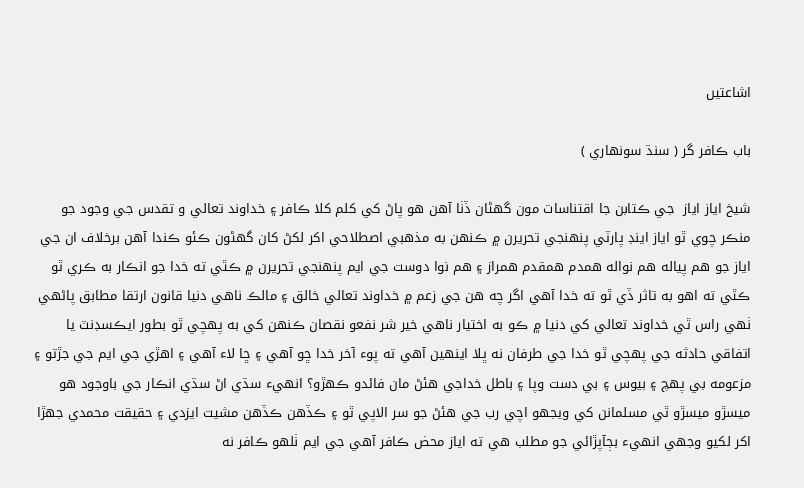اشاعتیں

باب ڪافر گر ( سنڌ سونهاري )

شيخ اياز اياز  جي ڪتابن جا اقتناسات مون گهڻان ڏٺا آھن هو پاڻ کي کلم کلا ڪافر ۽ خداوند تعالي و تقدس جي وجود جو منڪر چوي ٿو اياز اينڊ پارٽي پنهنجي تحريرن ۾ ڪنهن به مذھبي اصطلاحي اکر لکڻ کان گهڻون ڪئو ڪندا آھن برخلاف ان جي اياز جو هم پياله هم نواله همدم همقدم همراز ۽ هم نوا دوست جي ايم پنهنجي تحريرن ۾ ڪٿي ته خدا جو انڪار به ڪري ٿو ڪٿي ته اهو به تاثر ڏي ٿو ته خدا آھي اگر چه هن جي زعم ۾ خداوند تعالي خالق ۽ مالڪ ناهي دنيا قانون ارتقا مطابق پاڻھي ٺهي راس ٿي خداوند تعالي کي دنيا ۾ ڪو به اختيار ناهي خير شر نفعو نقصان ڪنهن کي به پهچي ٿو بطور ايڪسڊنٽ يا اتفاقي حادثه جي پهچي ٿو خدا جي طرفان نه ڀلا اينهين آھي ته پوء آخر خدا ڇو آھي ۽ ڇا لاء آھي ۽ اهڙي جي ايم جي جڙتو ۽ مزعومه بي پهچ ۽ بيوس ۽ بي دست وپا ۽ باطل خداجي هئڻ مان فائدو ڪهڙو؟ انهيء سڌي اڻ سڌي انڪار جي باوجود هو ميسڙو ميسڙو ٿي مسلمانن کي ويجهو اچي رب جي هئڻ جو سر الاپي ٿو ۽ ڪڏھن ڪڏھن مشيت ايزدي ۽ حقيقت محمدي جهڙا اکر لکيو وجهي انهيء بڄآپڙائي جو مطلب هي ته اياز محض ڪافر آھي جي ايم ٺلهو ڪافر نه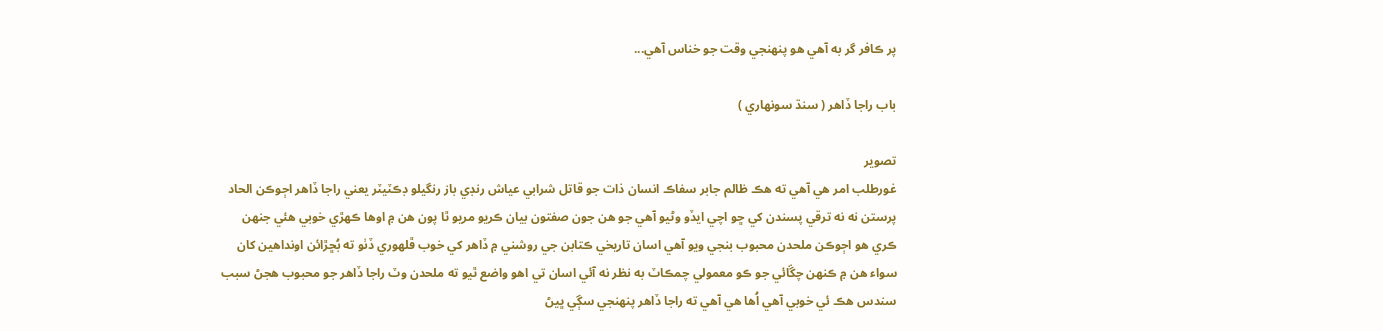پر ڪافر گر به آھي هو پنهنجي وقت جو خناس آھي...

باب راجا ڏاهر ( سنڌ سونهاري )

تصویر
غورطلب امر هي آھي ته هڪ ظالم جابر سفاڪ انسان ذات جو قاتل شرابي عياش رنڊي باز رنگيلو ڊڪٽيٽر يعني راجا ڏاهر اڄوڪن الحاد پرستن نه نه ترقي پسندن کي ڇو اچي ايڏو وڻيو آھي جو هن جون صفتون بيان ڪريو مريو ٿا پون هن ۾ اوها ڪهڙي خوبي هئي جنهن ڪري هو اڄوڪن ملحدن محبوب بنجي ويو آھي اسان تاريخي ڪتابن جي روشني ۾ ڏاهر کي خوب ڦلهوري ڏٺو ته بُڇڙائن اونداهين کان سواء هن ۾ ڪنهن چڱائي جو ڪو معمولي چمڪاٽ به نظر نه آئي اسان تي اهو واضع ٿيو ته ملحدن وٽ راجا ڏاهر جو محبوب هجڻ سبب سندس هڪ ئي خوبي آھي اُھا هي آھي ته راجا ڏاهر پنهنجي سڳي ڀيڻ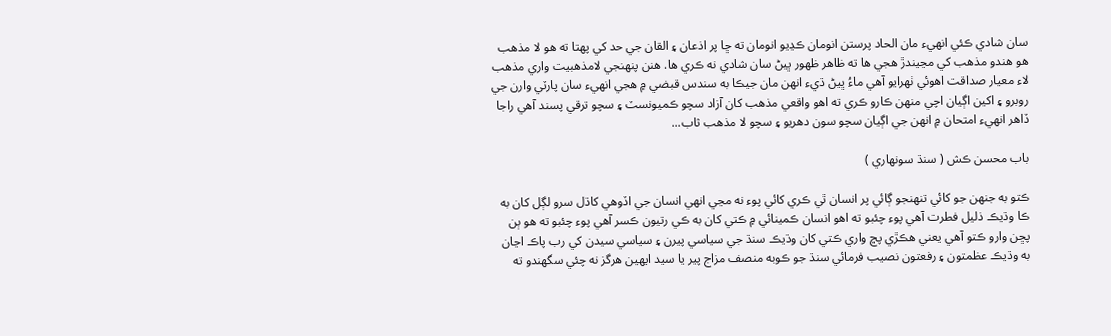سان شادي ڪئي انهيء مان الحاد پرستن انومان ڪڍيو انومان ته ڇا پر اذعان ۽ القان جي حد کي پهتا ته هو لا مذھب هو هندو مذھب کي مڃيندڙ ھجي ها ته ظاهر ظھور ڀيڻ سان شادي نه ڪري ها. هنن پنهنجي لامذهبيت واري مذھب لاء معيار صداقت اهوئي ٺهرايو آھي ماءُ ڀيڻ ڌيء انهن مان جيڪا به سندس قبضي ۾ ھجي انھيء سان پارٽي وارن جي روبرو ۽ اکين اڳيان اچي منهن ڪارو ڪري ته اهو واقعي مذھب کان آزاد سچو ڪميونسٽ ۽ سچو ترقي پسند آھي راجا ڏاهر انهيء امتحان ۾ انهن جي اڳيان سچو سون دهريو ۽ سچو لا مذھب ثاب...

باب محسن ڪش ( سنڌ سونهاري )

ڪتو به جنهن جو کائي تنهنجو ڳائي پر انسان ٿي ڪري کائي پوء نه مڃي انهي انسان جي اڏوهي کاڌل سرو لڳل کان به ڪا وڌيڪ ذليل فطرت آھي پوء چئبو ته اهو انسان ڪمينائي ۾ ڪتي کان به ڪي رتيون ڪسر آھي پوء چئبو ته هو ٻن پڇن وارو ڪتو آھي يعني هڪڙي پڇ واري ڪتي کان وڌيڪ سنڌ جي سياسي پيرن ۽ سياسي سيدن کي رب پاڪ اڃان به وڌيڪ عظمتون ۽ رفعتون نصيب فرمائي سنڌ جو ڪوبه منصف مزاج پير يا سيد ايهين هرگز نه چئي سگهندو ته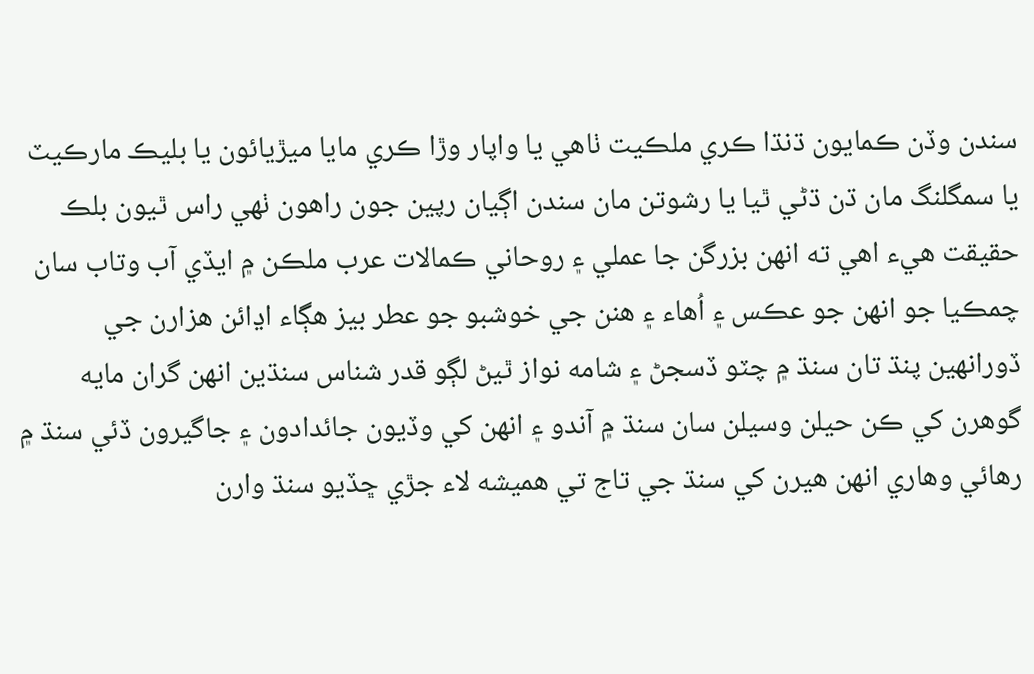سندن وڏن ڪمايون ڌنڌا ڪري ملڪيت ٺاهي يا واپار وڙا ڪري مايا ميڙيائون يا بليڪ مارڪيٽ يا سمگلنگ مان ڌن ڌڻي ٿيا يا رشوتن مان سندن اڳيان رپين جون راهون ٺهي راس ٿيون بلڪ حقيقت هيء اهي ته انهن بزرگن جا عملي ۽ روحاني ڪمالات عرب ملڪن ۾ ايڏي آب وتاب سان چمڪيا جو انهن جو عڪس ۽ اُھاء ۽ هنن جي خوشبو جو عطر بيز هڳاء اڍائن هزارن جي ڏورانهين پنڌ تان سنڌ ۾ چٽو ڏسجڻ ۽ شامه نواز ٿيڻ لڳو قدر شناس سنڌين انهن گران مايه گوهرن کي ڪن حيلن وسيلن سان سنڌ ۾ آندو ۽ انهن کي وڏيون جائدادون ۽ جاگيرون ڏئي سنڌ ۾ رهائي وهاري انهن هيرن کي سنڌ جي تاج تي هميشه لاء جڙي ڇڏيو سنڌ وارن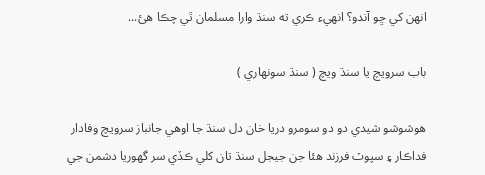انهن کي ڇو آندو؟ انهيء ڪري ته سنڌ وارا مسلمان ٿي چڪا هئ...

باب سرويچ يا سنڌ ويچ ( سنڌ سونهاري )

هوشوشو شيدي دو دو سومرو دريا خان دل سنڌ جا اوهي جانباز سرويچ وفادار فداڪار ۽ سپوٽ فرزند هئا جن جيجل سنڌ تان کلي ڪڏي سر گهوريا دشمن جي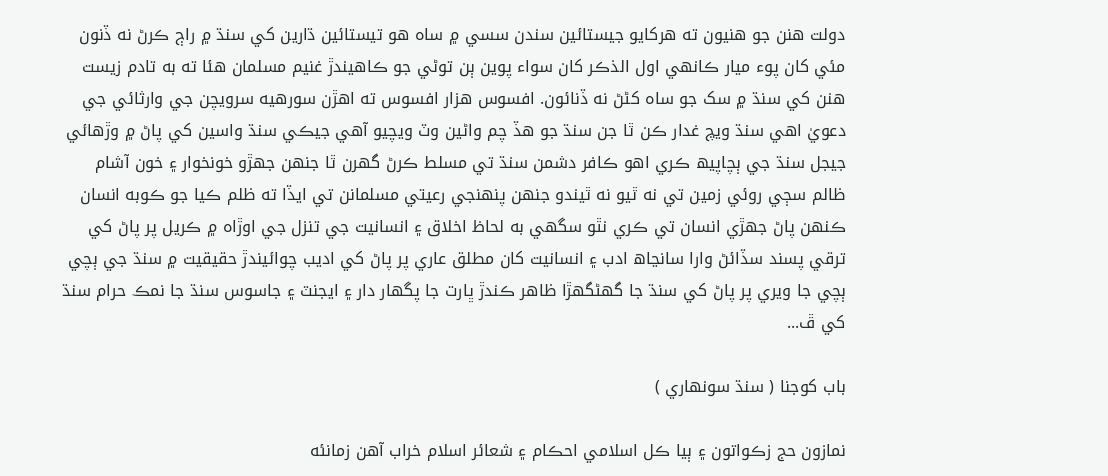دولت هنن جو هنيون ته هرکايو جيستائين سندن سسي ۾ ساه هو تيستائين ڌارين کي سنڌ ۾ راڄ ڪرڻ نه ڏنون مئي کان پوء ميار ڪانهي اول الذڪر کان سواء پوين ٻن توڻي جو ڪاهيندڙ غنيم مسلمان هئا ته به تادم زيست هنن کي سنڌ ۾ سک جو ساه کڻڻ نه ڏنائون. افسوس هزار افسوس ته اهڙن سورهيه سرويچن جي وارثائي جي دعويٰ اهي سنڌ ويچ غدار ڪن ٿا جن سنڌ جو هڏ چم واڻين وٽ ويچيو آھي جيڪي سنڌ واسين کي پاڻ ۾ وڙھائي جيجل سنڌ جي ٻچاپيھ ڪري اهو ڪافر دشمن سنڌ تي مسلط ڪرڻ گهرن ٿا جنهن جهڙو خونخوار ۽ خون آشام ظالم سڄي روئي زمين تي نه ٿيو نه ٿيندو جنهن پنهنجي رعيتي مسلمانن تي ايڏا ته ظلم ڪيا جو ڪوبه انسان ڪنهن پاڻ جهڙي انسان تي ڪري نٿو سگهي به لحاظ اخلاق ۽ انسانيت جي تنزل جي اوڙاه ۾ ڪريل پر پاڻ کي ترقي پسند سڏائڻ وارا سانڃاھ ادب ۽ انسانيت کان مطلق عاري پر پاڻ کي اديب چوائيندڙ حقيقيت ۾ سنڌ جي ٻچي ٻچي جا ويري پر پاڻ کي سنڌ جا گهڻگهڙا ظاهر ڪندڙ ڀارت جا پگهار دار ۽ ايجنٽ ۽ جاسوس سنڌ جا نمڪ حرام سنڌ کي ڦ...

باب کوجنا ( سنڌ سونهاري )

نمازون حج زڪواتون ۽ ٻيا ڪل اسلامي احڪام ۽ شعائر اسلام خراب آھن زمانئه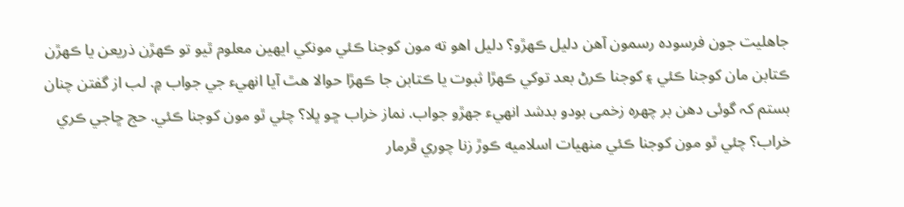جاهليت جون فرسوده رسمون آھن دليل ڪهڙو؟ دليل اهو ته مون کوجنا ڪئي مونکي ايهين معلوم ٿيو تو ڪهڙن ذريعن يا ڪهڙن ڪتابن مان کوجنا ڪئي ۽ کوجنا ڪرڻ بعد توکي ڪهڙا ثبوت يا ڪتابن جا ڪهڙا حوالا هٿ آيا انهيء جي جواب ۾. لب از گفتن چنان بستم کہ گوئی دھن بر چھرہ زخمی بودو بدشد انهيء جهڙو جواب. نماز خراب ڇو ڀلا؟ چئي ٿو مون کوجنا ڪئي. حج ڇاجي ڪري خراب؟ چئي ٿو مون کوجنا ڪئي منهيات اسلاميه ڪوڙ زنا چوري ڦرمار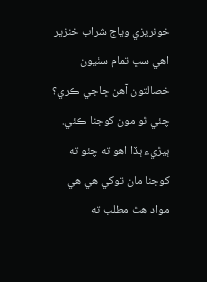خونريزي وياج شراب خنزير اهي سڀ تمام سٺيون خصالتون آھن ڇاجي ڪري؟ چئي ٿو مون کوجنا ڪئي. ٻيڙيء ٻڏا اهو ته چئو ته کوجنا مان توکي هي هي مواد هٿ مطلب ته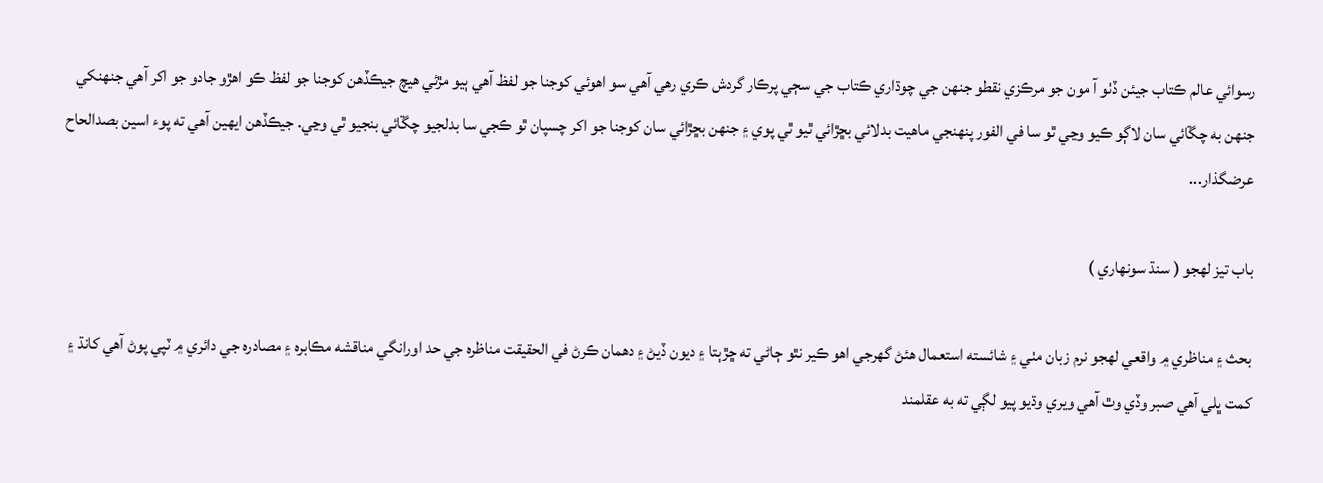رسوائي عالم ڪتاب جيئن ڏٺو آ مون جو مرڪزي نقطو جنهن جي چوڌاري ڪتاب جي سڄي پرڪار گردش ڪري رهي آھي سو اهوئي کوجنا جو لفظ آھي ٻيو مڙئي هيچ جيڪڏھن کوجنا جو لفظ ڪو اهڙو جادو جو اکر آھي جنهنکي جنهن به چڱائي سان لاڳو ڪيو وڃي ٿو سا في الفور پنهنجي ماهيت بدلائي بڇڙائي ٿيو ٿي پوي ۽ جنهن بڇڙائي سان کوجنا جو اکر چسپان ٿو ڪجي سا بدلجيو چڱائي بنجيو ٿي وڃي. جيڪڏھن ايهين آھي ته پوء اسين بصدالحاح عرضگذار...

باب تيز لهجو ( سنڌ سونهاري )

بحث ۽ مناظري ۾ واقعي لهجو نرم زبان مٺي ۽ شائسته استعمال هئڻ گهرجي اهو ڪير نٿو ڄاڻي ته ڇڙٻتا ۽ ديون ڏيڻ ۽ دهمان ڪرڻ في الحقيقت مناظره جي حد اورانگي مناقشه مڪابره ۽ مصادره جي دائري ۾ ٽپي پوڻ آھي کانڌ ۽ کمت ڀلي آھي صبر وڏي وٿ آھي ويري وڌيو پيو لڳي ته به عقلمند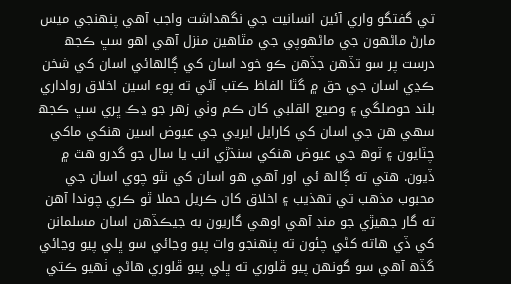تي گفتگو واري آئين انسانيت جي نگهداشت واجب آھي پنهنجي ميس مارڻ ماڻهون جي ماڻھوپي جي مٿاهين منزل آھي اهو سڀ ڪجھ درست پر سو تڏھن جڏھن ڪو خود اسان کي ڳالهائي اسان کي شخن ڪڍي اسان جي حق ۾ گٿا الفاظ ڪتب آڻي ته پوء اسين اخلاق رواداري بلند حوصلگي ۽ وصيع القلبي کان ڪم وٺي زهر جو ڍڪ ڀري سڀ ڪجھ سهي هن جي اسان کي کارايل ايريي جي عيوض اسين هنکي ماکي چٽايون ۽ ٽوھ جي عيوض هنکي سنڌڙي انب يا سال جو گدرو هٿ ۾ ڏيون. هتي ته ڳالھ ئي اور آھي هو اسان کي نٿو چوي اسان جي محبوب مذھب تي تهذيب ۽ اخلاق کان ڪريل حملا ٿو ڪري چوندا آھن ته گار جهيڙي جو منڊ آھي اوهي گاريون به جيڪڏھن اسان مسلمانن کي ڏي هاته کڻي چئون ته پنهنجو وات پيو وڃائي سو ڀلي پيو وڃائي گڏھ آھي سو گونهن پيو ڦلوري ته ڀلي پيو ڦلوري هاڻي ٺھيو ڪتي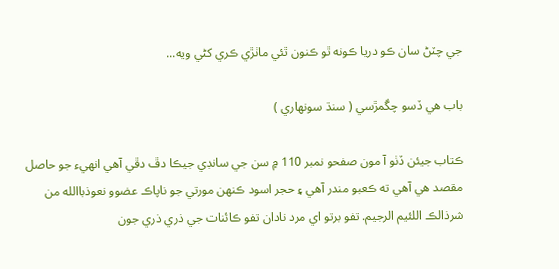جي چٽڻ سان ڪو دريا ڪونه ٿو ڪنون ٿئي ماٺڙي ڪري کڻي ويه...

باب هي ڏسو چڱمڙسي ( سنڌ سونهاري )

ڪتاب جيئن ڏٺو آ مون صفحو نمبر 110 ۾ سن جي سانڊي جيڪا دڦ دڦي آھي انهيء جو حاصل مقصد هي آھي ته ڪعبو مندر آھي ۽ حجر اسود ڪنهن مورتي جو ناپاڪ عضوو نعوذباالله من شرذالڪ اللئيم الرجيم. تفو برتو اي مرد نادان تفو ڪائنات جي ذري ذري جون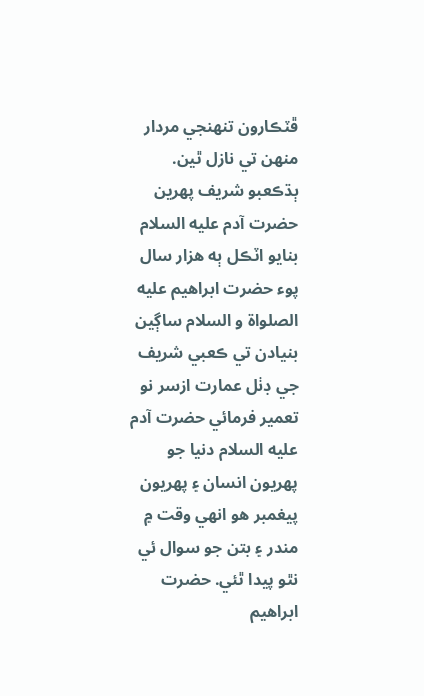ڦٽڪارون تنهنجي مردار منهن تي نازل ٿين. ٻڌڪعبو شريف پهرين حضرت آدم عليه السلام بنايو اٽڪل ٻه هزار سال پوء حضرت ابراهيم عليه الصلواۃ و السلام ساڳين بنيادن تي ڪعبي شريف جي ڊٺل عمارت ازسر نو تعمير فرمائي حضرت آدم عليه السلام دنيا جو پهريون انسان ۽ پهريون پيغمبر هو انهي وقت ۾ مندر ۽ بتن جو سوال ئي نٿو پيدا ٿئي. حضرت ابراهيم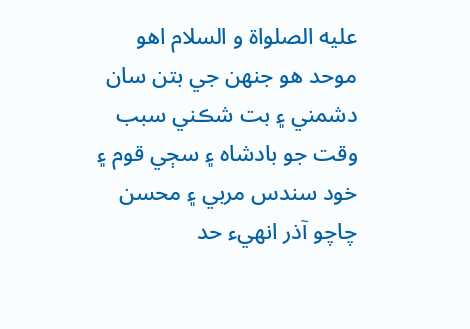عليه الصلواۃ و السلام اهو موحد هو جنهن جي بتن سان دشمني ۽ بت شڪني سبب وقت جو بادشاه ۽ سڄي قوم ۽ خود سندس مربي ۽ محسن چاچو آذر انهيء حد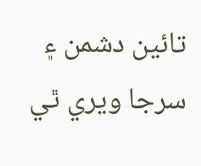تائين دشمن ۽ سرجا ويري ٿي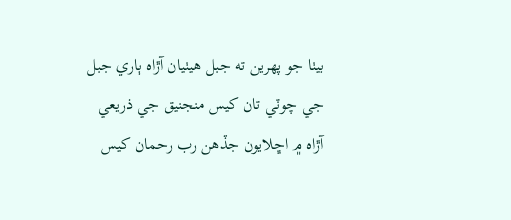بيٺا جو پهرين ته جبل هيٺيان آڙاه ٻاري جبل جي چوٽي تان کيس منجنيق جي ذريعي آڙاه ۾ اڇلايون جڏھن رب رحمان کيس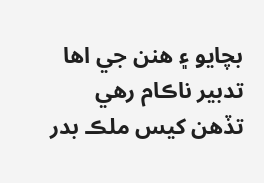بچايو ۽ هنن جي اها تدبير ناڪام رهي تڏھن کيس ملڪ بدر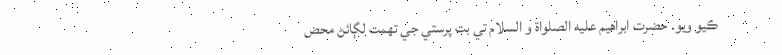ڪيو ويو. حضرت ابراهيم عليه الصلواۃ و السلام تي بت پرستي جي تهمت لڳائڻ محض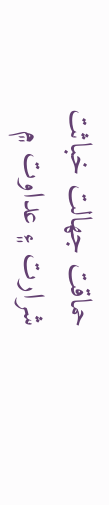حماقت جهالت خباثت شرارت ۽ عداوت ۾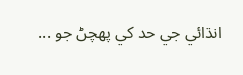انڌائي جي حد کي پهچڻ جو ...